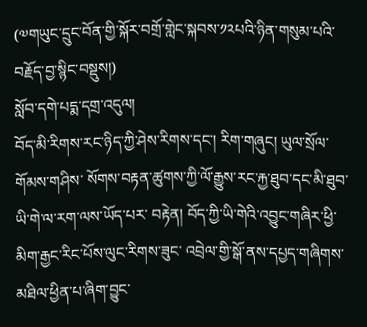(༧གཡུང་དྲུང་བོན་གྱི་སྐོར་བགྲོ་གླེང་སྐབས་༡༢པའི་ཉིན་གསུམ་པའི་བརྗོད་བྱ་སྙིང་བསྡུས།)
སློབ་དགེ་པདྨ་དགྲ་འདུལ།
བོད་མི་རིགས་རང་ཉིད་ཀྱི་ཤེས་རིགས་དང་། རིག་གཞུང། ཡུལ་སྲོལ་གོམས་གཤིས་ སོགས་བརྟན་ཚུགས་ཀྱི་ལོ་རྒྱུས་རང་རྐྱ་ཐུབ་དང་མི་ཐུབ་ཡི་གེ་ལ་རག་ལས་ཡོད་པར་ བརྟེན། བོད་ཀྱི་ཡི་གེའི་འབྱུང་གཞིར་ཕྱི་མིག་རྒྱང་རིང་པོས་ལུང་རིགས་ཟུང་ འབྲེལ་གྱི་སྒོ་ནས་དཔྱད་གཞིགས་མཐིལ་ཕྱིན་པ་ཞིག་བྱུང་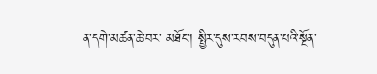ན་དགེ་མཚན་ཆེ་བར་ མཐོང་། སྤྱིར་དུས་རབས་བདུན་པའི་སྔོན་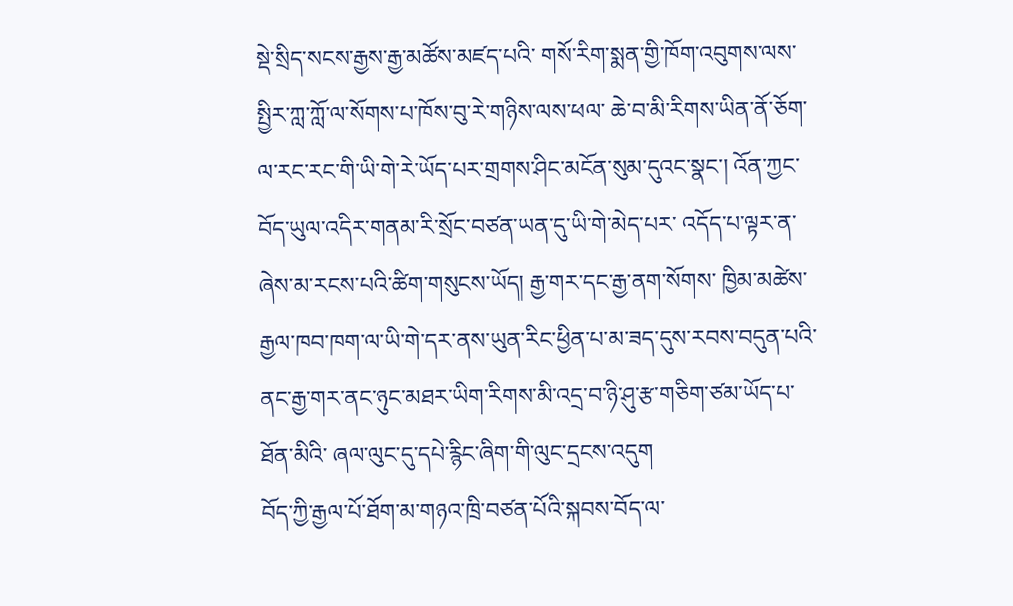སྡེ་སྲིད་སངས་རྒྱས་རྒྱ་མཚོས་མཛད་པའི་ གསོ་རིག་སྨན་གྱི་ཁོག་འབུགས་ལས་སྤྱིར་ཀླ་ཀློ་ལ་སོགས་པ་ཁོས་བུ་རེ་གཉིས་ལས་ཕལ་ ཆེ་བ་མི་རིགས་ཡིན་ནོ་ཅོག་ལ་རང་རང་གི་ཡི་གེ་རེ་ཡོད་པར་གྲགས་ཤིང་མངོན་སུམ་དུའང་སྣང་། འོན་ཀྱང་བོད་ཡུལ་འདིར་གནམ་རི་སྲོང་བཙན་ཡན་དུ་ཡི་གེ་མེད་པར་ འདོད་པ་ལྟར་ན་ཞེས་མ་རངས་པའི་ཚིག་གསུངས་ཡོད། རྒྱ་གར་དང་རྒྱ་ནག་སོགས་ ཁྱིམ་མཚེས་རྒྱལ་ཁབ་ཁག་ལ་ཡི་གེ་དར་ནས་ཡུན་རིང་ཕྱིན་པ་མ་ཟད་དུས་རབས་བདུན་པའི་ ནང་རྒྱ་གར་ནང་ཉུང་མཐར་ཡིག་རིགས་མི་འདྲ་བ་ཉི་ཤུ་རྩ་གཅིག་ཙམ་ཡོད་པ་ཐོན་མིའི་ ཞལ་ལུང་དུ་དཔེ་རྙིང་ཞིག་གི་ལུང་དྲངས་འདུག
བོད་ཀྱི་རྒྱལ་པོ་ཐོག་མ་གཉའ་ཁྲི་བཙན་པོའི་སྐབས་བོད་ལ་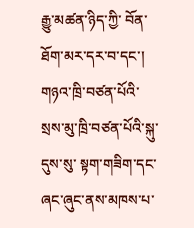རྒྱུ་མཚན་ཉིད་ཀྱི་ བོན་ཐོག་མར་དར་བ་དང་། གཉའ་ཁྲི་བཙན་པོའི་སྲས་མུ་ཁྲི་བཙན་པོའི་སྐུ་དུས་སུ་ སྟག་གཟིག་དང་ཞང་ཞུང་ནས་མཁས་པ་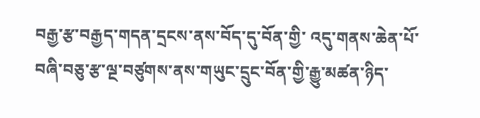བརྒྱ་རྩ་བརྒྱད་གདན་དྲངས་ནས་བོད་དུ་བོན་གྱི་ འདུ་གནས་ཆེན་པོ་བཞི་བཅུ་རྩ་ལྔ་བཙུགས་ནས་གཡུང་དྲུང་བོན་གྱི་རྒྱུ་མཚན་ཉིད་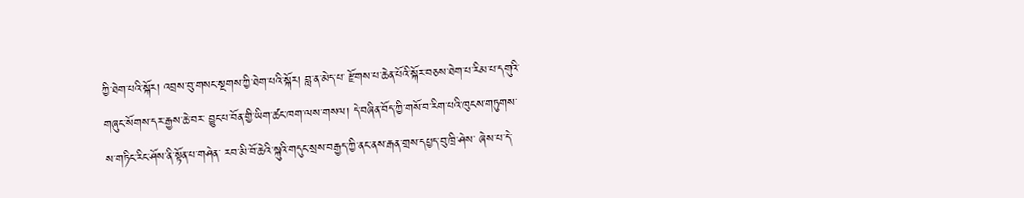ཀྱི་ཐེག་པའི་སྐོར། འབྲས་བུ་གསང་སྔགས་ཀྱི་ཐེག་པའི་སྐོར། བླ་ན་མེད་པ་ རྫོགས་པ་ཆེན་པོའི་སྐོར་བཅས་ཐེག་པ་རིམ་པ་དགུའི་གཞུང་སོགས་དར་རྒྱས་ཆེ་བར་ བྱུང་པ་བོན་གྱི་ཡིག་ཚང་ཁག་ལས་གསལ། དེ་བཞིན་བོད་ཀྱི་གསོ་བ་རིག་པའི་ཁུངས་གཏུགས་ས་གཏིང་རིང་ཤོས་ནི་སྟོན་པ་གཤེན་ རབ་མི་བོ་ཆེའི་སྐུའི་གདུང་སྲས་བརྒྱད་ཀྱི་ནང་ནས་རྒན་གྲས་དཔྱད་བུ་ཁྲི་ཤེས་ ཞེས་པ་དེ་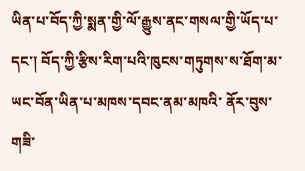ཡིན་པ་བོད་ཀྱི་སྨན་གྱི་ལོ་རྒྱུས་ནང་གསལ་གྱི་ཡོད་པ་དང་། བོད་ཀྱི་རྩིས་རིག་པའི་ཁུངས་གཏུགས་ས་ཐོག་མ་ཡང་བོན་ཡིན་པ་མཁས་དབང་ནམ་མཁའི་ ནོར་བུས་གཟི་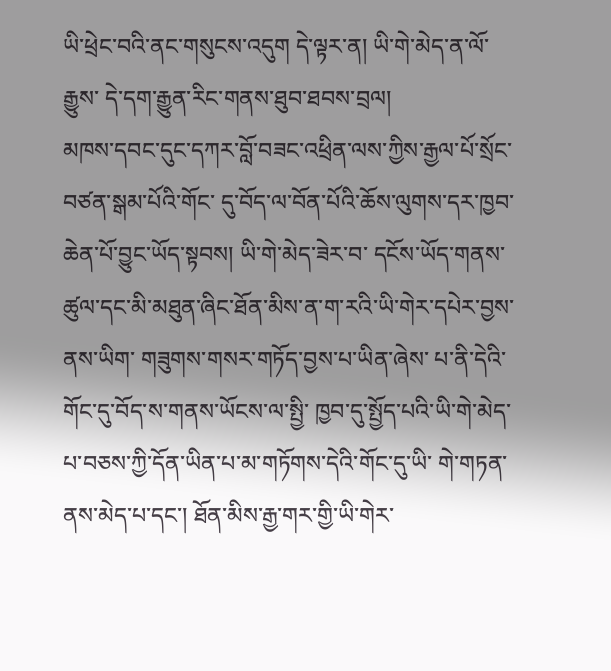ཡི་ཕྲེང་བའི་ནང་གསུངས་འདུག དེ་ལྟར་ན། ཡི་གེ་མེད་ན་ལོ་རྒྱུས་ དེ་དག་རྒྱུན་རིང་གནས་ཐུབ་ཐབས་བྲལ།
མཁས་དབང་དུང་དཀར་བློ་བཟང་འཕྲིན་ལས་ཀྱིས་རྒྱལ་པོ་སྲོང་བཙན་སྒམ་པོའི་གོང་ དུ་བོད་ལ་བོན་པོའི་ཆོས་ལུགས་དར་ཁྱབ་ཆེན་པོ་བྱུང་ཡོད་སྟབས། ཡི་གེ་མེད་ཟེར་བ་ དངོས་ཡོད་གནས་ཚུལ་དང་མི་མཐུན་ཞིང་ཐོན་མིས་ན་ག་རའི་ཡི་གེར་དཔེར་བྱས་ནས་ཡིག་ གཟུགས་གསར་གཏོད་བྱས་པ་ཡིན་ཞེས་ པ་ནི་དེའི་གོང་དུ་བོད་ས་གནས་ཡོངས་ལ་སྤྱི་ ཁྱབ་དུ་སྤྱོད་པའི་ཡི་གེ་མེད་པ་བཅས་ཀྱི་དོན་ཡིན་པ་མ་གཏོགས་དེའི་གོང་དུ་ཡི་ གེ་གཏན་ནས་མེད་པ་དང་། ཐོན་མིས་རྒྱ་གར་གྱི་ཡི་གེར་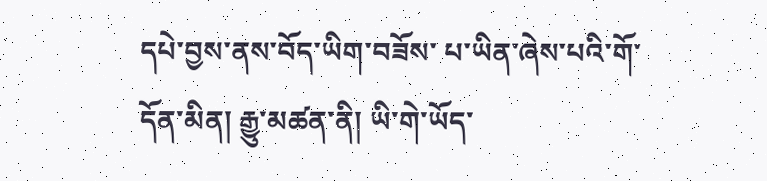དཔེ་བྱས་ནས་བོད་ཡིག་བཟོས་ པ་ཡིན་ཞེས་པའི་གོ་དོན་མིན། རྒྱུ་མཚན་ནི། ཡི་གེ་ཡོད་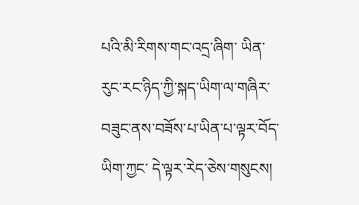པའི་མི་རིགས་གང་འདྲ་ཞིག་ ཡིན་རུང་རང་ཉིད་ཀྱི་སྐད་ཡིག་ལ་གཞིར་བཟུང་ནས་བཟོས་པ་ཡིན་པ་ལྟར་བོད་ཡིག་ཀྱང་ དེ་ལྟར་རེད་ཅེས་གསུངས།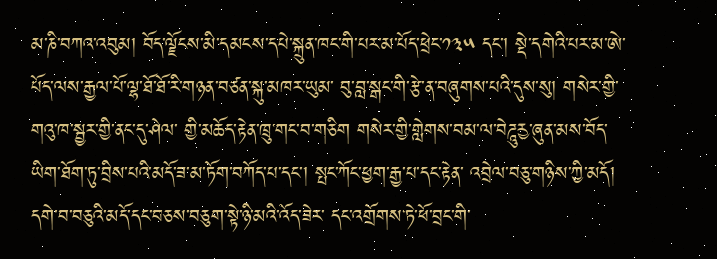མ་ཎི་བཀའ་འབུམ། བོད་ལྗོངས་མི་དམངས་དཔེ་སྐྲུན་ཁང་གི་པར་མ་པོད་ཕྲེང་༡༣༥ དང་། སྡེ་དགེའི་པར་མ་ཨེ་པོད་ལས་རྒྱལ་པོ་ལྷ་ཐོ་ཐོ་རི་གཉན་བཙན་སྐུ་མཁར་ཡུམ་ བུ་བླ་སྒང་གི་རྩེ་ན་བཞུགས་པའི་དུས་སུ། གསེར་གྱི་གའུ་ཁ་སྦྱར་གྱི་ནང་དུ་ཤེལ་ གྱི་མཆོད་རྟེན་ཁྲུ་གང་བ་གཅིག གསེར་གྱི་གླེགས་བམ་ལ་བེཌཱུརྱ་ཞུན་མས་བོད་ ཡིག་ཐོག་ཏུ་བྲིས་པའི་མདོ་ཟ་མ་ཏོག་བཀོད་པ་དང་། སྤང་ཀོང་ཕྱག་རྒྱ་པ་དང་རྟེན་ འབྲེལ་བཅུ་གཉིས་ཀྱི་མདོ། དགེ་བ་བཅུའི་མདོ་དང་བཅས་བཅུག་སྟེ་ཉི་མའི་འོད་ཟེར་ དང་འགྲོགས་ཏེ་ཕོ་བྲང་གི་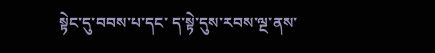སྟེང་དུ་བབས་པ་དང་ ད་སྟེ་དུས་རབས་ལྔ་ནས་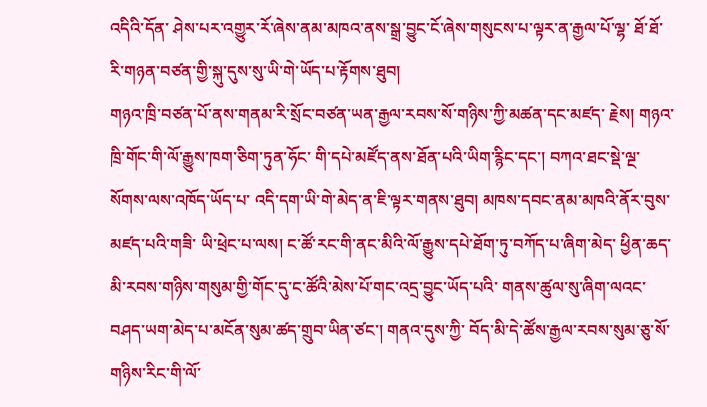འདིའི་དོན་ ཤེས་པར་འགྱུར་རོ་ཞེས་ནམ་མཁའ་ནས་སྒྲ་བྱུང་ངོ་ཞེས་གསུངས་པ་ལྟར་ན་རྒྱལ་པོ་ལྷ་ ཐོ་ཐོ་རི་གཉན་བཙན་གྱི་སྐུ་དུས་སུ་ཡི་གེ་ཡོད་པ་རྟོགས་ཐུབ།
གཉའ་ཁྲི་བཙན་པོ་ནས་གནམ་རི་སྲོང་བཙན་ཡན་རྒྱལ་རབས་སོ་གཉིས་ཀྱི་མཚན་དང་མཛད་ རྗེས། གཉའ་ཁྲི་གོང་གི་ལོ་རྒྱུས་ཁག་ཅིག་ཏུན་ཧོང་ གི་དཔེ་མཛོད་ནས་ཐོན་པའི་ཡིག་རྙིང་དང་། བཀའ་ཐང་སྡེ་ལྔ་སོགས་ལས་འཁོད་ཡོད་པ་ འདི་དག་ཡི་གེ་མེད་ན་ཇི་ལྟར་གནས་ཐུབ། མཁས་དབང་ནམ་མཁའི་ནོར་བུས་མཛད་པའི་གཟི་ ཡི་ཕྲེང་པ་ལས། ང་ཚོ་རང་གི་ནང་མིའི་ལོ་རྒྱུས་དཔེ་ཐོག་ཏུ་བཀོད་པ་ཞིག་མེད་ ཕྱིན་ཆད་མི་རབས་གཉིས་གསུམ་གྱི་གོང་དུ་ང་ཚོའི་མེས་པོ་གང་འདྲ་བྱུང་ཡོད་པའི་ གནས་ཚུལ་སུ་ཞིག་ལའང་བཤད་ཡག་མེད་པ་མངོན་སུམ་ཚད་གྲུབ་ཡིན་ཙང་། གནའ་དུས་ཀྱི་ བོད་མི་དེ་ཚོས་རྒྱལ་རབས་སུམ་ཅུ་སོ་གཉིས་རིང་གི་ལོ་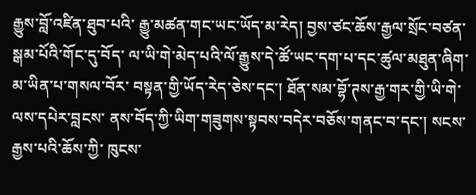རྒྱུས་བློ་འཛིན་ཐུབ་པའི་ རྒྱུ་མཚན་གང་ཡང་ཡོད་མ་རེད། བྱས་ཙང་ཆོས་རྒྱལ་སྲོང་བཙན་སྒམ་པོའི་གོང་དུ་བོད་ ལ་ཡི་གེ་མེད་པའི་ལོ་རྒྱུས་དེ་ཚོ་ཡང་དག་པ་དང་ཚུལ་མཐུན་ཞིག་མ་ཡིན་པ་གསལ་བོར་ བསྟན་གྱི་ཡོད་རེད་ཅེས་དང་། ཐོན་སམ་བྷོ་ཊས་རྒྱ་གར་གྱི་ཡི་གེ་ལས་དཔེར་བླངས་ ནས་བོད་ཀྱི་ཡིག་གཟུགས་སྟབས་བདེར་བཅོས་གནང་བ་དང་། སངས་རྒྱས་པའི་ཆོས་ཀྱི་ ཁུངས་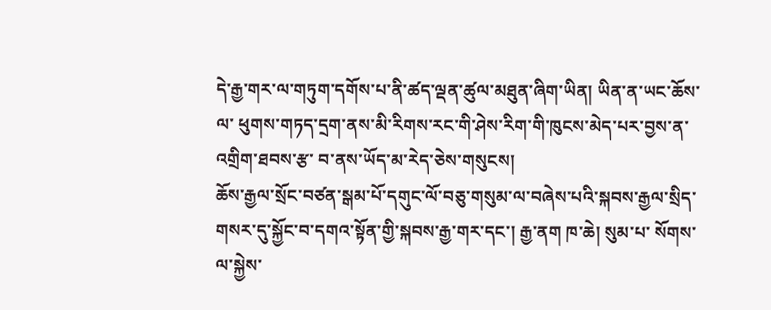དེ་རྒྱ་གར་ལ་གཏུག་དགོས་པ་ནི་ཚད་ལྡན་ཚུལ་མཐུན་ཞིག་ཡིན། ཡིན་ན་ཡང་ཆོས་ལ་ ཕུགས་གཏད་དྲག་ནས་མི་རིགས་རང་གི་ཤེས་རིག་གི་ཁུངས་མེད་པར་བྱས་ན་འགྲིག་ཐབས་རྩ་ བ་ནས་ཡོད་མ་རེད་ཅེས་གསུངས།
ཆོས་རྒྱལ་སྲོང་བཙན་སྒམ་པོ་དགུང་ལོ་བཅུ་གསུམ་ལ་བཞེས་པའི་སྐབས་རྒྱལ་སྲིད་ གསར་དུ་སྐྱོང་བ་དགའ་སྟོན་གྱི་སྐབས་རྒྱ་གར་དང་། རྒྱ་ནག ཁ་ཆེ། སུམ་པ་ སོགས་ལ་སྐྱེས་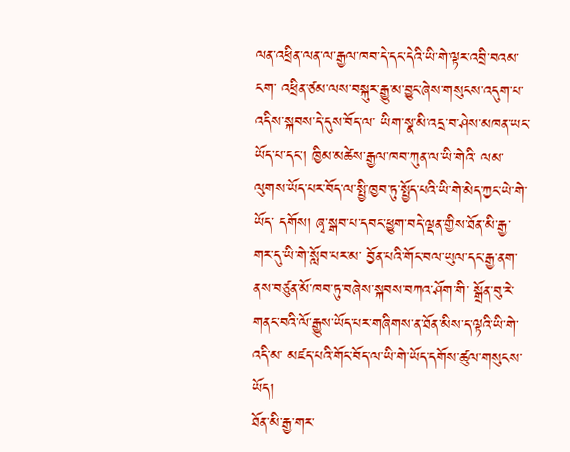ལན་འཕྲིན་ལན་ལ་རྒྱལ་ཁབ་དེ་དང་དེའི་ཡི་གེ་ལྟར་འབྲི་བའམ་ངག་ འཕྲིན་ཙམ་ལས་བསྐུར་རྒྱུ་མ་བྱུང་ཞེས་གསུངས་འདུག་པ་འདིས་སྐབས་དེ་དུས་བོད་ལ་ ཡིག་སྣ་མི་འདྲ་བ་ཤེས་མཁན་ཡང་ཡོད་པ་དང་། ཁྱིམ་མཚེས་རྒྱལ་ཁབ་ཀུན་ལ་ཡི་གེའི་ ལམ་ལུགས་ཡོད་པར་བོད་ལ་སྤྱི་ཁྱབ་ཏུ་སྤྱོད་པའི་ཡི་གེ་མེད་ཀྱང་ཡེ་གེ་ཡོད་ དགོས། ཞྭ་སྒབ་པ་དབང་ཕྱུག་བདེ་ལྡན་གྱིས་ཐོན་མི་རྒྱ་གར་དུ་ཡི་གེ་སློབ་པར་མ་ བྱོན་པའི་གོང་བལ་ཡུལ་དང་རྒྱ་ནག་ནས་བཙུན་མོ་ཁབ་ཏུ་བཞེས་སྐབས་བཀའ་ཤོག་གི་ སྒྲོན་བུ་རེ་གནང་བའི་ལོ་རྒྱུས་ཡོད་པར་གཞིགས་ན་ཐོན་མིས་ད་ལྟའི་ཡི་གེ་འདི་མ་ མཛད་པའི་གོང་བོད་ལ་ཡི་གེ་ཡོད་དགོས་ཚུལ་གསུངས་ཡོད།
ཐོན་མི་རྒྱ་གར་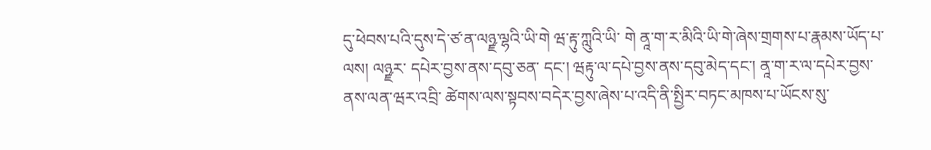དུ་ཕེབས་པའི་དུས་དེ་ཙ་ན་ལཉྫ་ལྷའི་ཡི་གེ ཝ་རྟུ་ཀླུའི་ཡི་ གེ ནཱ་ག་ར་མིའི་ཡི་གེ་ཞེས་གྲགས་པ་རྣམས་ཡོད་པ་ལས། ལཉྫར་ དཔེར་བྱས་ནས་དབུ་ཅན་ དང་། ཝརྟུ་ལ་དཔེ་བྱས་ནས་དབུ་མེད་དང་། ནཱ་ག་ར་ལ་དཔེར་བྱས་ནས་ལན་ཝར་འབྲི་ ཚེགས་ལས་སྟབས་བདེར་བྱས་ཞེས་པ་འདི་ནི་སྤྱིར་བཏང་མཁས་པ་ཡོངས་སུ་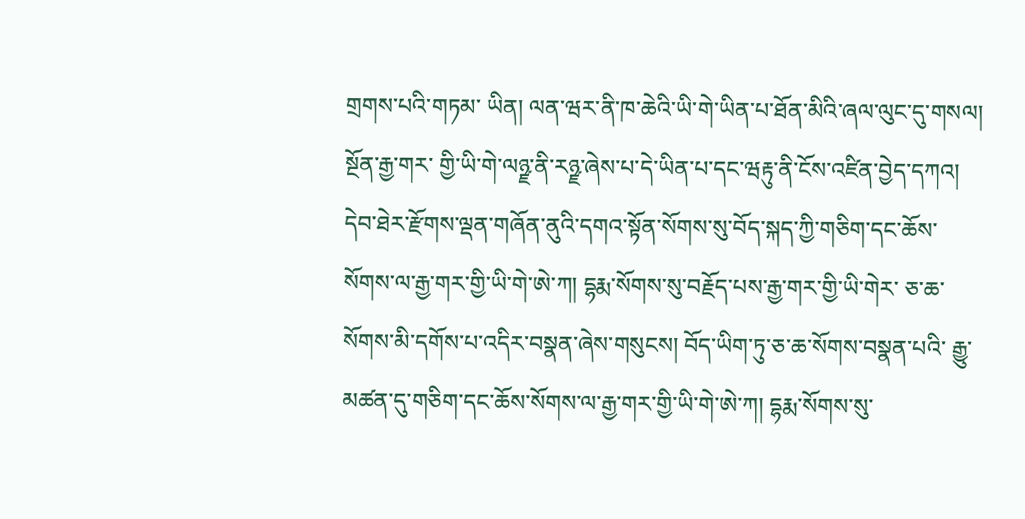གྲགས་པའི་གཏམ་ ཡིན། ལན་ཝར་ནི་ཁ་ཆེའི་ཡི་གེ་ཡིན་པ་ཐོན་མིའི་ཞལ་ལུང་དུ་གསལ། སྔོན་རྒྱ་གར་ གྱི་ཡི་གེ་ལཉྫ་ནི་རཉྫ་ཞེས་པ་དེ་ཡིན་པ་དང་ཝརྟུ་ནི་ངོས་འཛིན་བྱེད་དཀའ།
དེབ་ཐེར་རྫོགས་ལྡན་གཞོན་ནུའི་དགའ་སྟོན་སོགས་སུ་བོད་སྐད་ཀྱི་གཅིག་དང་ཆོས་ སོགས་ལ་རྒྱ་གར་གྱི་ཡི་གེ་ཨེ་ཀ། དྷརྨ་སོགས་སུ་བརྗོད་པས་རྒྱ་གར་གྱི་ཡི་གེར་ ཅ་ཆ་སོགས་མི་དགོས་པ་འདིར་བསྣན་ཞེས་གསུངས། བོད་ཡིག་ཏུ་ཅ་ཆ་སོགས་བསྣན་པའི་ རྒྱུ་མཚན་དུ་གཅིག་དང་ཆོས་སོགས་ལ་རྒྱ་གར་གྱི་ཡི་གེ་ཨེ་ཀ། དྷརྨ་སོགས་སུ་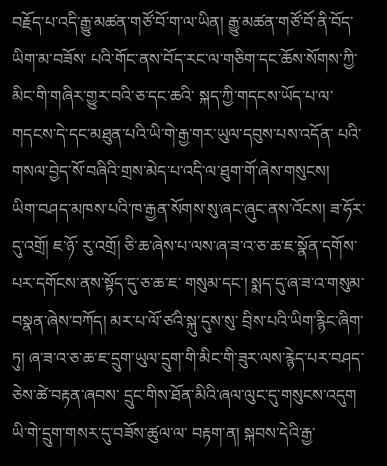བརྗོད་པ་འདི་རྒྱུ་མཚན་གཙོ་བོ་ག་ལ་ཡིན། རྒྱུ་མཚན་གཙོ་བོ་ནི་བོད་ཡིག་མ་བཟོས་ པའི་གོང་ནས་བོད་རང་ལ་གཅིག་དང་ཆོས་སོགས་ཀྱི་མིང་གི་གཞིར་གྱུར་བའི་ཅ་དང་ཆའི་ སྐད་ཀྱི་གདངས་ཡོད་པ་ལ་གདངས་དེ་དང་མཐུན་པའི་ཡི་གེ་རྒྱ་གར་ཡུལ་དབུས་པས་འདོན་ པའི་གསལ་བྱེད་སོ་བཞིའི་གྲས་མེད་པ་འདི་ལ་ཐུག་གོ་ཞེས་གསུངས།
ཡིག་བཤད་མཁས་པའི་ཁ་རྒྱན་སོགས་སུ་ཞང་ཞུང་ནས་འོངས། ཟ་ཧོར་དུ་འགྲོ། ཇ་ཉོ་ རུ་འགྲོ། ཅི་ཆ་ཞེས་པ་ལས་ཞ་ཟ་འ་ཅ་ཆ་ཇ་སྣོན་དགོས་པར་དགོངས་ནས་སྟོད་དུ་ཅ་ཆ་ཇ་ གསུམ་དང་། སྨད་དུ་ཞ་ཟ་འ་གསུམ་བསྣན་ཞེས་བཀོད། མར་པ་ལོ་ཙའི་སྐུ་དུས་སུ་ བྲིས་པའི་ཡིག་རྙིང་ཞིག་ཏུ། ཞ་ཟ་འ་ཅ་ཆ་ཇ་དྲུག་ཡུལ་དྲུག་གི་མིང་གི་ཟུར་ལས་རྙེད་པར་བཤད་ཅེས་ཚེ་བརྟན་ཞབས་ དྲུང་གིས་ཐོན་མིའི་ཞལ་ལུང་དུ་གསུངས་འདུག ཡི་གེ་དྲུག་གསར་དུ་བཟོས་ཚུལ་ལ་ བརྟག་ན། སྐབས་དེའི་རྒྱ་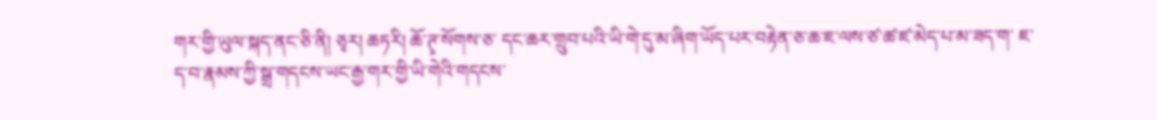གར་གྱི་ཡུལ་སྐད་ནང་ཅི་ནི། ཅྭར། ཆཏརི། ཆོ་ཊྭ་སོགས་ཅ་ དང་ཆར་གྲུབ་པའི་ཡི་གེ་དུ་མ་ཞིག་ཡོད་པར་བརྟེན་ཅ་ཆ་ཇ་ལས་ཙ་ཚ་ཛ་མེད་པ་མ་ཟད་ག་ ཇ་ད་བ་རྣམས་ཀྱི་སྒྲ་གདངས་ཡང་རྒྱ་གར་གྱི་ཡི་གེའི་གདངས་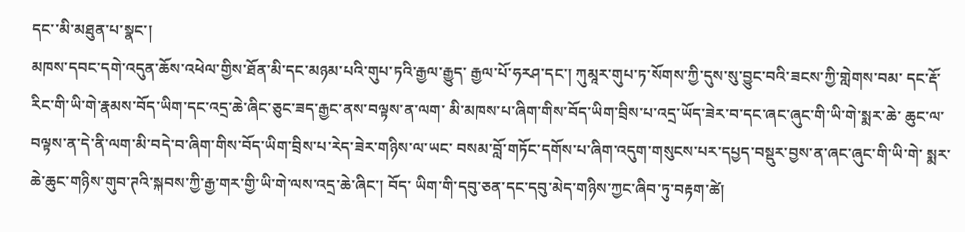དང་་མི་མཐུན་པ་སྣང་།
མཁས་དབང་དགེ་འདུན་ཆོས་འཕེལ་གྱིས་ཐོན་མི་དང་མཉམ་པའི་གུཔ་ཏའི་རྒྱལ་རྒྱུད་ རྒྱལ་པོ་ཧརཤ་དང་། ཀུམཱར་གུཔ་ཏ་སོགས་ཀྱི་དུས་སུ་བྱུང་བའི་ཟངས་ཀྱི་གླེགས་བམ་ དང་རྡོ་རིང་གི་ཡི་གེ་རྣམས་བོད་ཡིག་དང་འདྲ་ཆེ་ཞིང་ཅུང་ཟད་རྒྱང་ནས་བལྟས་ན་ལག་ མི་མཁས་པ་ཞིག་གིས་བོད་ཡིག་བྲིས་པ་འདྲ་ཡོད་ཟེར་བ་དང་ཞང་ཞུང་གི་ཡི་གེ་སྨར་ཆེ་ ཆུང་ལ་བལྟས་ན་དེ་ནི་ལག་མི་བདེ་བ་ཞིག་གིས་བོད་ཡིག་བྲིས་པ་རེད་ཟེར་གཉིས་ལ་ཡང་ བསམ་བློ་གཏོང་དགོས་པ་ཞིག་འདུག་གསུངས་པར་དཔྱད་བསྡུར་བྱས་ན་ཞང་ཞུང་གི་ཡི་གེ་ སྨར་ཆེ་ཆུང་གཉིས་གུབ་ཊའི་སྐབས་ཀྱི་རྒྱ་གར་གྱི་ཡི་གེ་ལས་འདྲ་ཆེ་ཞིང་། བོད་ ཡིག་གི་དབུ་ཅན་དང་དབུ་མེད་གཉིས་ཀྱང་ཞིབ་ཏུ་བརྟག་ཚེ།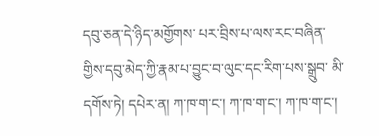དབུ་ཅན་དེ་ཉིད་མགྱོགས་ པར་བྲིས་པ་ལས་རང་བཞིན་གྱིས་དབུ་མེད་ཀྱི་རྣམ་པ་བྱུང་བ་ལུང་དང་རིག་པས་སྒྲུབ་ མི་དགོས་ཏེ། དཔེར་ན། ཀ་ཁ་ག་ང་། ཀ་ཁ་ག་ང་། ཀ་ཁ་ག་ང་།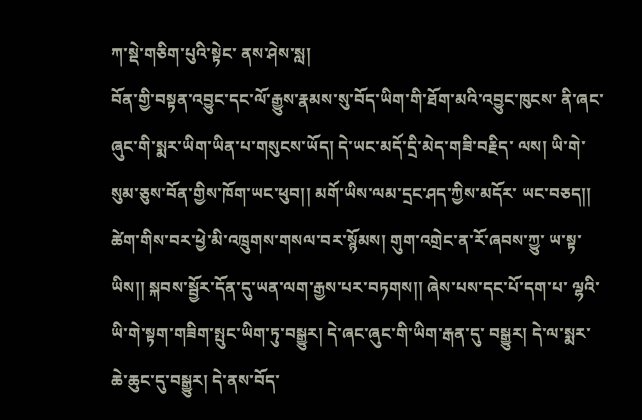ཀ་སྡེ་གཅིག་པུའི་སྟེང་ ནས་ཤེས་སླ།
བོན་གྱི་བསྟན་འབྱུང་དང་ལོ་རྒྱུས་རྣམས་སུ་བོད་ཡིག་གི་ཐོག་མའི་འབྱུང་ཁུངས་ ནི་ཞང་ཞུང་གི་སྨར་ཡིག་ཡིན་པ་གསུངས་ཡོད། དེ་ཡང་མདོ་དྲི་མེད་གཟི་བརྗིད་ ལས། ཡི་གེ་སུམ་ཅུས་བོན་གྱིས་ཁོག་ཡང་ཕུབ།། མགོ་ཡིས་ལམ་དྲང་ཤད་ཀྱིས་མདོར་ ཡང་བཅད།། ཚེག་གིས་བར་ཕྱེ་མི་འཁྲུགས་གསལ་བར་སྙོམས། གུག་འགྲེང་ན་རོ་ཞབས་ཀྱུ་ ཡ་སྟ་ཡིས།། སྐབས་སྦྱོར་དོན་དུ་ཡན་ལག་རྒྱས་པར་བཏགས།། ཞེས་པས་དང་པོ་དག་པ་ ལྷའི་ཡི་གེ་སྟག་གཟིག་སྤུང་ཡིག་ཏུ་བསྒྱུར། དེ་ཞང་ཞུང་གི་ཡིག་རྒན་དུ་ བསྒྱུར། དེ་ལ་སྨར་ཆེ་ཆུང་དུ་བསྒྱུར། དེ་ནས་བོད་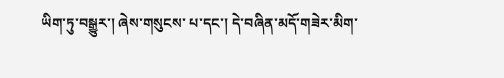ཡིག་ཏུ་བསྒྱུར་། ཞེས་གསུངས་ པ་དང་། དེ་བཞིན་མདོ་གཟེར་མིག་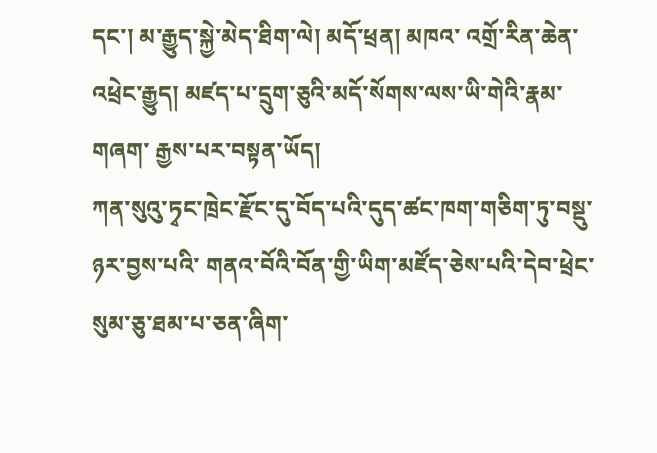དང་། མ་རྒྱུད་སྐྱེ་མེད་ཐིག་ལེ། མདོ་ཕྲན། མཁའ་ འགྲོ་རིན་ཆེན་འཕྲེང་རྒྱུད། མཛད་པ་དྲུག་ཅུའི་མདོ་སོགས་ལས་ཡི་གེའི་རྣམ་གཞག་ རྒྱས་པར་བསྟན་ཡོད།
ཀན་སུའུ་ཏྭང་ཁྲེང་རྫོང་དུ་བོད་པའི་དུད་ཚང་ཁག་གཅིག་ཏུ་བསྡུ་ཉར་བྱས་པའི་ གནའ་བོའི་བོན་གྱི་ཡིག་མཛོད་ཅེས་པའི་དེབ་ཕྲེང་སུམ་ཅུ་ཐམ་པ་ཅན་ཞིག་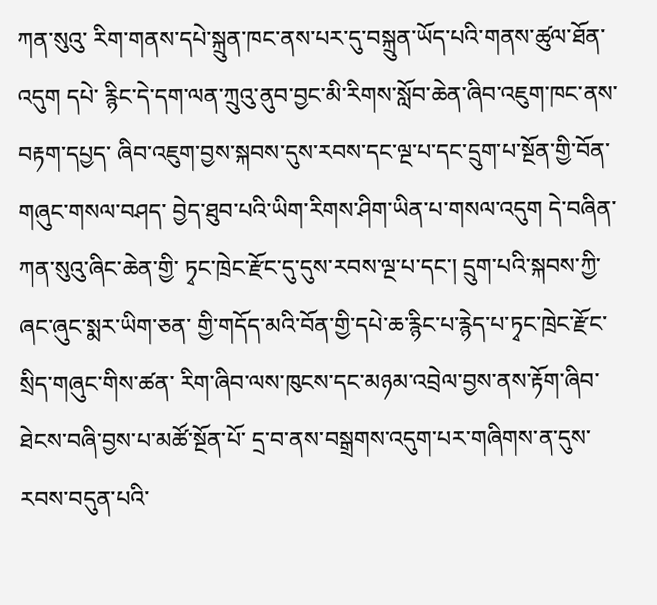ཀན་སུའུ་ རིག་གནས་དཔེ་སྐྲུན་ཁང་ནས་པར་དུ་བསྐྲུན་ཡོད་པའི་གནས་ཚུལ་ཐོན་འདུག དཔེ་ རྙིང་དེ་དག་ལན་ཀྲུའུ་ནུབ་བྱང་མི་རིགས་སློབ་ཆེན་ཞིབ་འཇུག་ཁང་ནས་བརྟག་དཔྱད་ ཞིབ་འཇུག་བྱས་སྐབས་དུས་རབས་དང་ལྔ་པ་དང་དྲུག་པ་སྔོན་གྱི་བོན་གཞུང་གསལ་བཤད་ བྱེད་ཐུབ་པའི་ཡིག་རིགས་ཤིག་ཡིན་པ་གསལ་འདུག དེ་བཞིན་ཀན་སུའུ་ཞིང་ཆེན་གྱི་ ཏྭང་ཁྲེང་རྫོང་དུ་དུས་རབས་ལྔ་པ་དང་། དྲུག་པའི་སྐབས་ཀྱི་ཞང་ཞུང་སྨར་ཡིག་ཅན་ གྱི་གདོད་མའི་བོན་གྱི་དཔེ་ཆ་རྙིང་པ་རྙེད་པ་ཏྭང་ཁྲེང་རྫོང་སྲིད་གཞུང་གིས་ཚན་ རིག་ཞིབ་ལས་ཁུངས་དང་མཉམ་འབྲེལ་བྱས་ནས་རྟོག་ཞིབ་ཐེངས་བཞི་བྱས་པ་མཚོ་སྔོན་པོ་ དྲ་བ་ནས་བསྒྲགས་འདུག་པར་གཞིགས་ན་དུས་རབས་བདུན་པའི་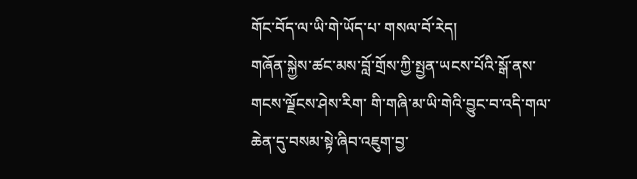གོང་བོད་ལ་ཡི་གེ་ཡོད་པ་ གསལ་བོ་རེད།
གཞོན་སྐྱེས་ཚང་མས་བློ་གྲོས་ཀྱི་སྤྱན་ཡངས་པོའི་སྒོ་ནས་གངས་ལྗོངས་ཤེས་རིག་ གི་གཞི་མ་ཡི་གེའི་བྱུང་བ་འདི་གལ་ཆེན་དུ་བསམ་སྟེ་ཞིབ་འཇུག་བྱ་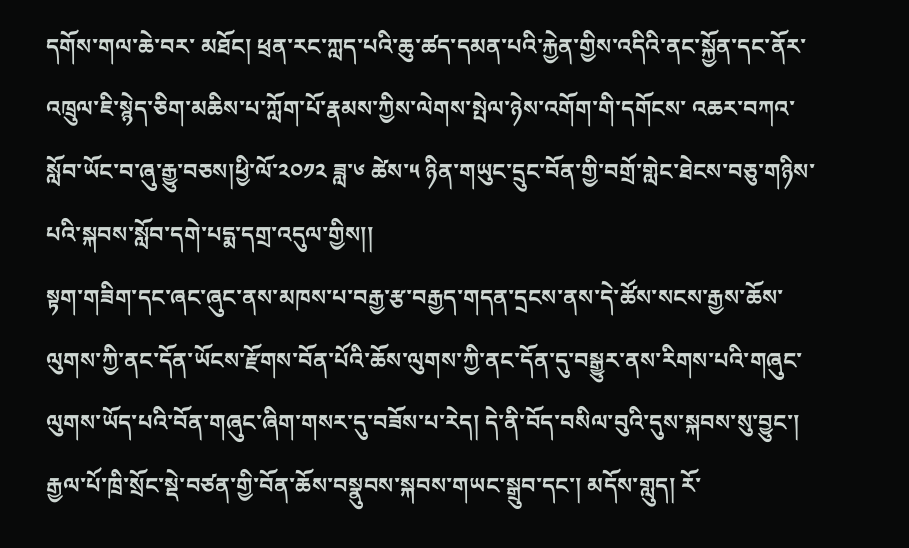དགོས་གལ་ཆེ་བར་ མཐོང། ཕྲན་རང་ཀླད་པའི་ཆུ་ཚད་དམན་པའི་རྐྱེན་གྱིས་འདིའི་ནང་སྐྱོན་དང་ནོར་ འཁྲུལ་ཇི་སྙེད་ཅིག་མཆིས་པ་ཀློག་པོ་རྣམས་ཀྱིས་ལེགས་སྤེལ་ཉེས་འགོག་གི་དགོངས་ འཆར་བཀའ་སློབ་ཡོང་བ་ཞུ་རྒྱུ་བཅས།ཕྱི་ལོ་༢༠༡༢ ཟླ་༦ ཚེས་༥ ཉིན་གཡུང་དྲུང་བོན་གྱི་བགྲོ་གླེང་ཐེངས་བཅུ་གཉིས་པའི་སྐབས་སློབ་དགེ་པདྨ་དགྲ་འདུལ་གྱིས།།
སྟག་གཟིག་དང་ཞང་ཞུང་ནས་མཁས་པ་བརྒྱ་རྩ་བརྒྱད་གདན་དྲངས་ནས་དེ་ཚོས་སངས་རྒྱས་ཆོས་ལུགས་ཀྱི་ནང་དོན་ཡོངས་རྫོགས་བོན་པོའི་ཆོས་ལུགས་ཀྱི་ནང་དོན་དུ་བསྒྱུར་ནས་རིགས་པའི་གཞུང་ལུགས་ཡོད་པའི་བོན་གཞུང་ཞིག་གསར་དུ་བཟོས་པ་རེད། དེ་ནི་བོད་བསིལ་བུའི་དུས་སྐབས་སུ་བྱུང་། རྒྱལ་པོ་ཁྲི་སྲོང་སྡེ་བཙན་གྱི་བོན་ཆོས་བསྣུབས་སྐབས་གཡང་སྒྲུབ་དང་། མདོས་གླུད། རོ་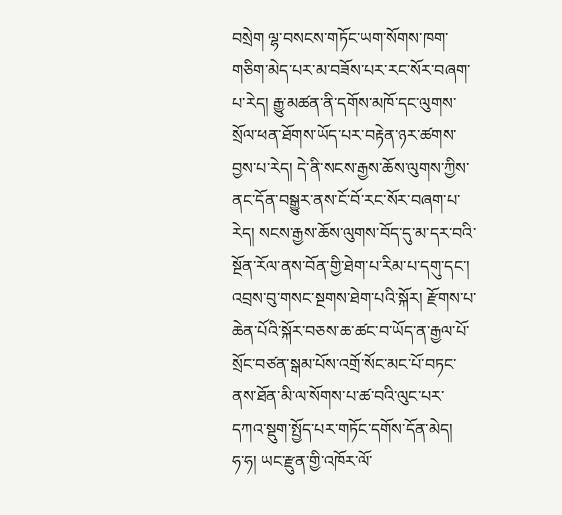བསྲེག ལྷ་བསངས་གཏོང་ཡག་སོགས་ཁག་གཅིག་མེད་པར་མ་བཟོས་པར་རང་སོར་བཞག་པ་རེད། རྒྱུ་མཚན་ནི་དགོས་མཁོ་དང་ལུགས་སྲོལ་ཕན་ཐོགས་ཡོད་པར་བརྟེན་ཉར་ཚགས་བྱས་པ་རེད། དེ་ནི་སངས་རྒྱས་ཆོས་ལུགས་ཀྱིས་ནང་དོན་བསྒྱུར་ནས་ངོ་བོ་རང་སོར་བཞག་པ་རེད། སངས་རྒྱས་ཆོས་ལུགས་བོད་དུ་མ་དར་བའི་སྔོན་རོལ་ནས་བོན་གྱི་ཐེག་པ་རིམ་པ་དགུ་དང་། འབྲས་བུ་གསང་སྔགས་ཐེག་པའི་སྐོར། རྫོགས་པ་ཆེན་པོའི་སྐོར་བཅས་ཆ་ཚང་བ་ཡོད་ན་རྒྱལ་པོ་སྲོང་བཙན་སྒམ་པོས་འགྲོ་སོང་མང་པོ་བཏང་ནས་ཐོན་མི་ལ་སོགས་པ་ཚ་བའི་ལུང་པར་དཀའ་སྡུག་སྤྱོད་པར་གཏོང་དགོས་དོན་མེད།
ཧ་ཧ། ཡང་རྫུན་གྱི་འཁོར་ལོ་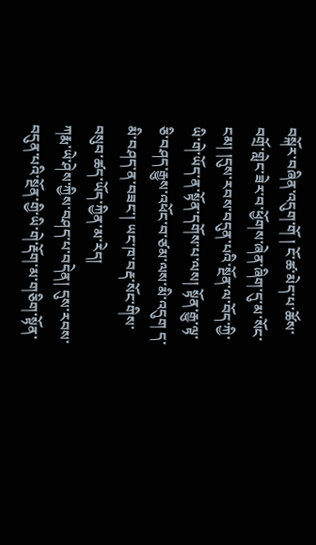བསྐོར་བཞིན་འདུག་གོ ། ངོ་ཚ་མེད་པ་ཚོས་བགྲོ་གླེང་ཟེར་བ་ཕྱོགས་ཞེན་ཞིག་དུ་མ་སོང་ངམ། །དུས་རབས་བདུན་པའི་སྔོན་ལ་བོད་ཀྱི་ཡི་གེ་ཡོད་ན་སྟོན་དགོས་པ་ལས། སྟོན་རྒྱུ་ལྟ་ཅི་བཤད་རྒྱུས་འཕོང་བ་ཙམ་ལས་མི་འདུག ད་མི་བཤད་ན་བཟང་། ཡང་ཁ་བརྡ་སོང་གིས་བསུབ་ཚད་ཡོད་ཀྱིན་མ་རེད།
ཀརྨ་ཡེ་ཤེས་ཀྱིས་བཤད་པ་བདེན། དུས་རབས་བདུན་པའི་སྔོན་གྱི་ཡི་གེ་རྡོག་མ་གཅིག་སྟོན་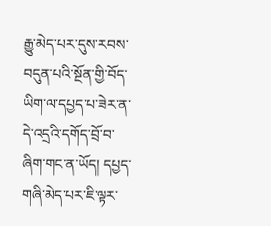རྒྱུ་མེད་པར་དུས་རབས་བདུན་པའི་སྔོན་གྱི་བོད་ཡིག་ལ་དཔྱད་པ་ཟེར་ན་དེ་འདྲའི་དགོད་བྲོ་བ་ཞིག་གང་ན་ཡོད། དཔྱད་གཞི་མེད་པར་ཇི་ལྟར་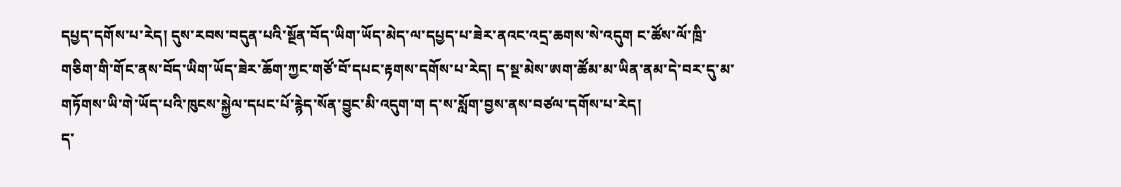དཔྱད་དགོས་པ་རེད། དུས་རབས་བདུན་པའི་སྔོན་བོད་ཡིག་ཡོད་མེད་ལ་དཔྱད་པ་ཟེར་ནའང་འདྲ་ཆགས་སེ་འདུག ང་ཚོས་ལོ་ཁྲི་གཅིག་གི་གོང་ནས་བོད་ཡིག་ཡོད་ཟེར་ཆོག་ཀྱང་གཙོ་བོ་དཔང་རྟགས་དགོས་པ་རེད། ད་སྔ་མེས་ཨག་ཚོམ་མ་ཡིན་ནམ་དེ་བར་དུ་མ་གཏོགས་ཡི་གེ་ཡོད་པའི་ཁུངས་སྐྱེལ་དཔང་པོ་རྙེད་སོན་བྱུང་མི་འདུག་ག ད་ས་སློག་བྱས་ནས་བཙལ་དགོས་པ་རེད།
ད་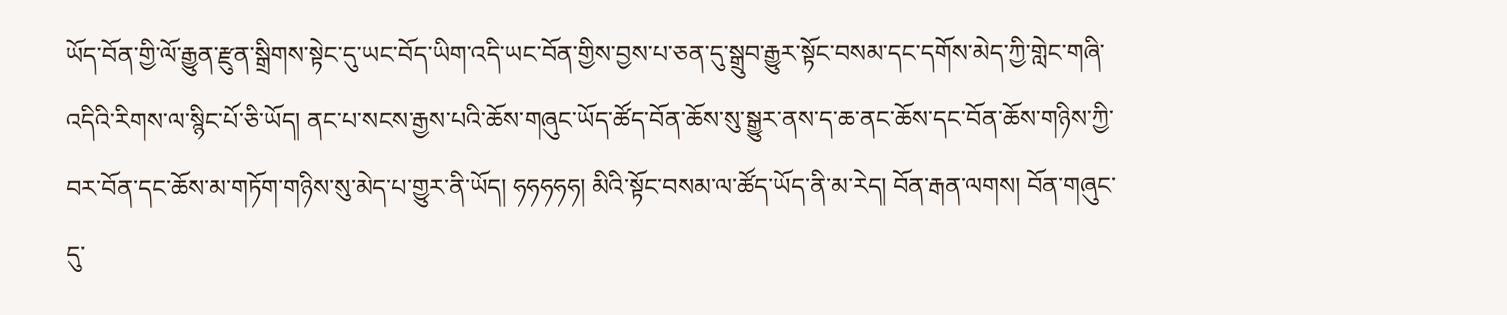ཡོད་བོན་གྱི་ལོ་རྒྱུན་རྫུན་སྒྲིགས་སྟེང་དུ་ཡང་བོད་ཡིག་འདི་ཡང་བོན་གྱིས་བྱས་པ་ཅན་དུ་སྒྲུབ་རྒྱུར་སྟོང་བསམ་དང་དགོས་མེད་ཀྱི་གླེང་གཞི་འདིའི་རིགས་ལ་སྙིང་པོ་ཅི་ཡོད། ནང་པ་སངས་རྒྱས་པའི་ཆོས་གཞུང་ཡོད་ཚོད་བོན་ཆོས་སུ་སྒྱུར་ནས་ད་ཆ་ནང་ཆོས་དང་བོན་ཆོས་གཉིས་ཀྱི་བར་བོན་དང་ཆོས་མ་གཏོག་གཉིས་སུ་མེད་པ་གྱུར་ནི་ཡོད། ཧཧཧཧཧ། མིའི་སྟོང་བསམ་ལ་ཚོད་ཡོད་ནི་མ་རེད། བོན་རྒན་ལགས། བོན་གཞུང་དུ་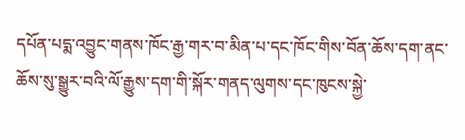དཔོན་པདྨ་འབྱུང་གནས་ཁོང་རྒྱ་གར་བ་མིན་པ་དང་ཁོང་གིས་བོན་ཆོས་དག་ནང་ཆོས་སུ་སྒྱུར་བའི་ལོ་རྒྱུས་དག་གི་སྐོར་གནད་ལུགས་དང་ཁུངས་སྐྱེ་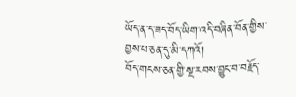ཡོད་ན་ད་ཟད་བོད་ཡིག་འདི་བཞིན་བོན་གྱིས་བྱས་པ་ཅན་དུ་མི་དཀའོ།
བོད་གངས་ཅན་གྱི་སྔ་རབས་བྱུང་བ་བརྗོད་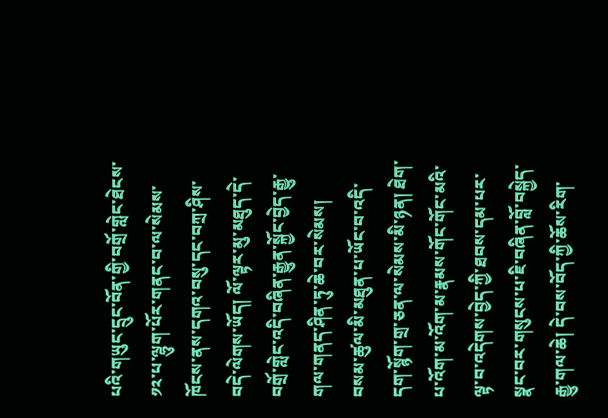པའི་གཡུང་དྲུང་བོན་གྱི་བགྲོ་གླེང་ཐེངས་༡༢་པ་ལྷུག་པོར་གནང་བ་ལ་སེམས་ཁོངས་ནས་དགའ་བསུ་དང་བཀྲ་ཤིས་བདེ་ལེགས་ཡོད། ལོ་ལྟར་མུ་མཐུད་དེ་བགྲོ་གླེང་འདི་བཞིན་རྒྱུན་སྐྱོང་བྱེད་རྒྱུ་གལ་གནད་ཤིན་ཏུ་ཆེ་བར་སེམས། བསམ་ཚུལ་མི་མཐུན་པ་ཡོང་བ་འདི་དག་སྙོག་གྲ་ཅན་ལ་སེམས་མི་ཉན། ཐེག་པ་འོག་མ་འོག་མ་རྣམས་གོང་གོང་མའི་ལྟ་བ་འདེགས་བྱེད་ཀྱི་ཐབས་དམ་པར་སྣང་བར་གསུངས་པ་ཇི་བཞིན་བློ་བསྐྱེད་རྒྱུ་གལ་ཆེ། དེ་བས་བོད་ཀྱི་ཆོས་རིག་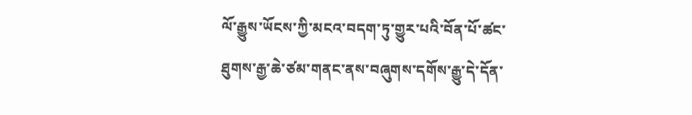ལོ་རྒྱུས་ཡོངས་ཀྱི་མངའ་བདག་ཏུ་གྱུར་པའི་བོན་པོ་ཚང་ཐུགས་རྒྱ་ཆེ་ཙམ་གནང་ནས་བཞུགས་དགོས་རྒྱུ་དེ་དོན་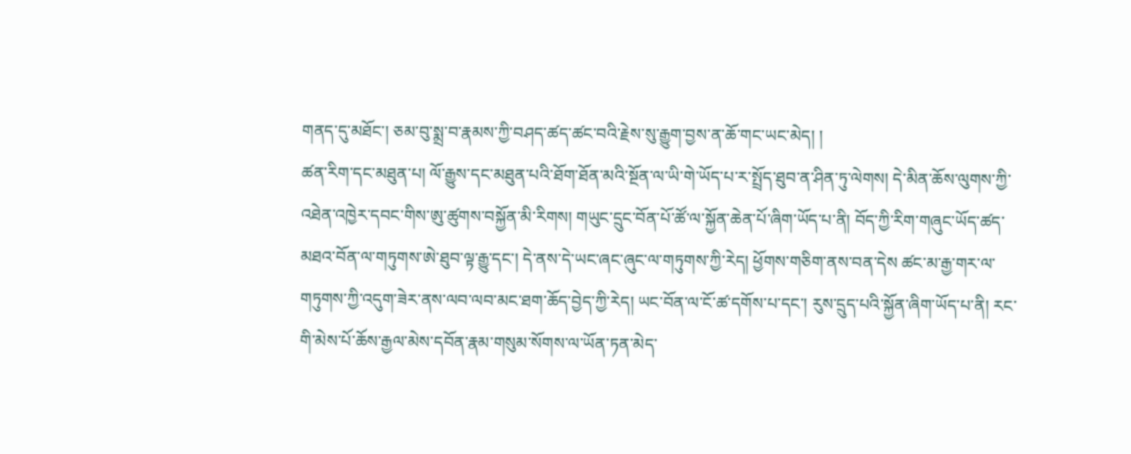གནད་དུ་མཐོང་། ཅམ་བུ་སྨྲ་བ་རྣམས་ཀྱི་བཤད་ཚད་ཚང་བའི་རྗེས་སུ་རྒྱུག་བྱས་ན་ཆོ་གང་ཡང་མེད། །
ཚན་རིག་དང་མཐུན་པ། ལོ་རྒྱུས་དང་མཐུན་པའི་ཐོག་ཐོན་མའི་སྔོན་ལ་ཡི་གེ་ཡོད་པ་ར་སྤྲོད་ཐུབ་ན་ཤིན་ཏུ་ལེགས། དེ་མིན་ཆོས་ལུགས་ཀྱི་འཐེན་འཁྱེར་དབང་གིས་ཨུ་ཚུགས་བསྐྱོན་མི་རིགས། གཡུང་དྲུང་བོན་པོ་ཚོ་ལ་སྐྱོན་ཆེན་པོ་ཞིག་ཡོད་པ་ནི། བོད་ཀྱི་རིག་གཞུང་ཡོད་ཚད་མཐའ་བོན་ལ་གཏུགས་ཨེ་ཐུབ་ལྟ་རྒྱུ་དང་། དེ་ནས་དེ་ཡང་ཞང་ཞུང་ལ་གཏུགས་ཀྱི་རེད། ཕྱོགས་གཅིག་ནས་བན་དེས ཚང་མ་རྒྱ་གར་ལ་གཏུགས་ཀྱི་འདུག་ཟེར་ནས་ལབ་ལབ་མང་ཐག་ཆོད་བྱེད་ཀྱི་རེད། ཡང་བོན་ལ་ངོ་ཚ་དགོས་པ་དང་། རུས་དྲུད་པའི་སྐྱོན་ཞིག་ཡོད་པ་ནི། རང་གི་མེས་པོ་ཆོས་རྒྱལ་མེས་དབོན་རྣམ་གསུམ་སོགས་ལ་ཡོན་ཏན་མེད་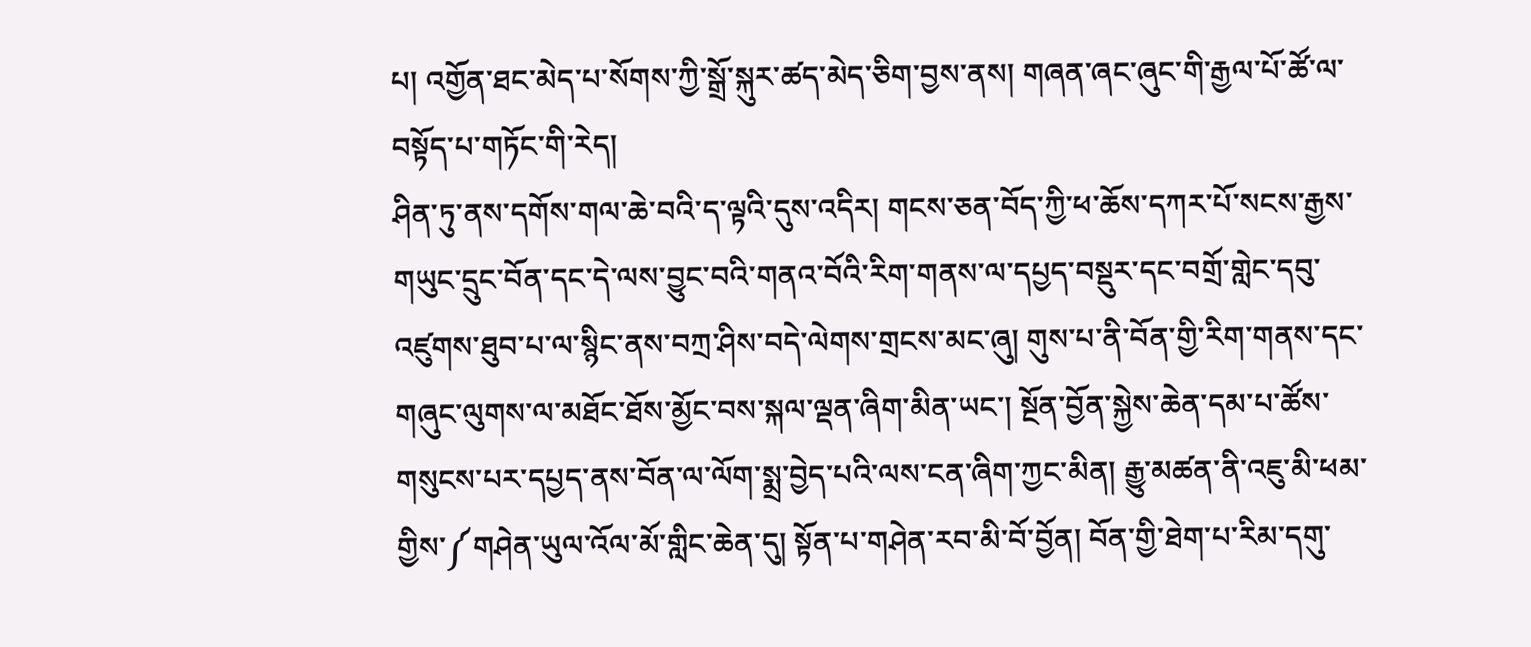པ། འགྱོན་ཐང་མེད་པ་སོགས་ཀྱི་སྒྲོ་སྐུར་ཚད་མེད་ཅིག་བྱས་ནས། གཞན་ཞང་ཞུང་གི་རྒྱལ་པོ་ཚོ་ལ་བསྟོད་པ་གཏོང་གི་རེད།
ཤིན་ཏུ་ནས་དགོས་གལ་ཆེ་བའི་ད་ལྟའི་དུས་འདིར། གངས་ཅན་བོད་ཀྱི་ཕ་ཆོས་དཀར་པོ་སངས་རྒྱས་གཡུང་དྲུང་བོན་དང་དེ་ལས་བྱུང་བའི་གནའ་བོའི་རིག་གནས་ལ་དཔྱད་བསྡུར་དང་བགྲོ་གླེང་དབུ་འཛུགས་ཐུབ་པ་ལ་སྙིང་ནས་བཀྲ་ཤིས་བདེ་ལེགས་གྲངས་མང་ཞུ། གུས་པ་ནི་བོན་གྱི་རིག་གནས་དང་གཞུང་ལུགས་ལ་མཐོང་ཐོས་མྱོང་བས་སྐལ་ལྡན་ཞིག་མིན་ཡང་། སྔོན་བྱོན་སྐྱེས་ཆེན་དམ་པ་ཚོས་གསུངས་པར་དཔྱད་ནས་བོན་ལ་ལོག་སྨྲ་བྱེད་པའི་ལས་ངན་ཞིག་ཀྱང་མིན། རྒྱུ་མཚན་ནི་འཇུ་མི་ཕམ་གྱིས་༼གཤེན་ཡུལ་འོལ་མོ་གླིང་ཆེན་དུ། སྟོན་པ་གཤེན་རབ་མི་བོ་བྱོན། བོན་གྱི་ཐེག་པ་རིམ་དགུ་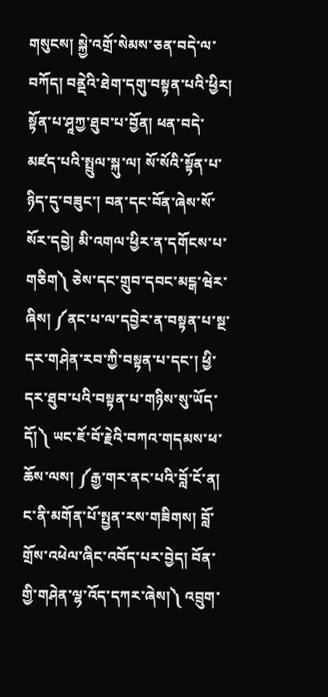གསུངས། སྐྱེ་འགྲོ་སེམས་ཅན་བདེ་ལ་བཀོད། བནྡེའི་ཐེག་དགུ་བསྟན་པའི་ཕྱིར། སྟོན་པ་ཤཱཀྱ་ཐུབ་པ་བྱོན། ཕན་བདེ་མཛད་པའི་སྤྲུལ་སྐུ་ལ། སོ་སོའི་སྟོན་པ་ཉིད་དུ་བཟུང་། བན་དང་བོན་ཞེས་སོ་སོར་དབྱེ། མི་འགལ་ཕྱིར་ན་དགོངས་པ་གཅིག༽ ཅེས་དང་གྲུབ་དབང་མངྒ་ཝེར་ཞིས། ༼ནང་པ་ལ་དབྱེར་ན་བསྟན་པ་སྔ་དར་གཤེན་རབ་ཀྱི་བསྟན་པ་དང་། ཕྱི་དར་ཐུབ་པའི་བསྟན་པ་གཉིས་སུ་ཡོད་དོ།༽ ཡང་ཇོ་བོ་རྗེའི་བཀའ་གདམས་ཕ་ཆོས་ལས། ༼རྒྱ་གར་ནང་པའི་བློ་ངོ་ན། ང་ནི་མགོན་པོ་སྤྱན་རས་གཟིགས། བློ་གྲོས་འཕེལ་ཞིང་འབོད་པར་བྱེད། བོན་གྱི་གཤེན་ལྷ་འོད་དཀར་ཞེས།༽ འབྲུག་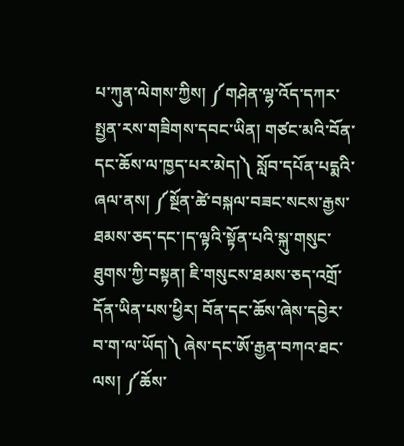པ་ཀུན་ལེགས་ཀྱིས། ༼གཤེན་ལྷ་འོད་དཀར་སྤྱན་རས་གཟིགས་དབང་ཡིན། གཙང་མའི་བོན་དང་ཆོས་ལ་ཁྱད་པར་མེད།༽ སློབ་དཔོན་པདྨའི་ཞལ་ནས། ༼སྔོན་ཚེ་བསྐལ་བཟང་སངས་རྒྱས་ཐམས་ཅད་དང་།ད་ལྟའི་སྟོན་པའི་སྐུ་གསུང་ཐུགས་ཀྱི་བསྟན། ཇི་གསུངས་ཐམས་ཅད་འགྲོ་དོན་ཡིན་པས་ཕྱིར། བོན་དང་ཆོས་ཞེས་དབྱེར་བ་ག་ལ་ཡོད།༽ ཞེས་དང་ཨོ་རྒྱན་བཀའ་ཐང་ལས། ༼ཆོས་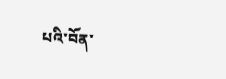པའི་བོན་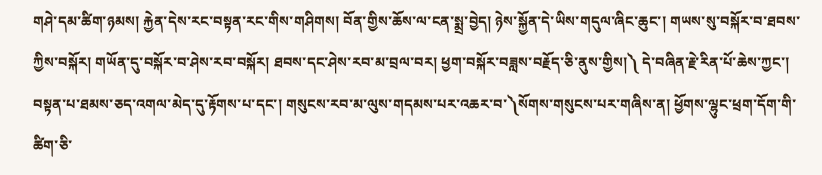གཤེ་དམ་ཚིག་ཉམས། རྐྱེན་དེས་རང་བསྟན་རང་གིས་གཤིགས། བོན་གྱིས་ཆོས་ལ་ངན་སྨྲ་བྱེད། ཉེས་སྐྱོན་དེ་ཡིས་གདུལ་ཞིང་ཆུང་། གཡས་སུ་བསྐོར་བ་ཐབས་ཀྱིས་བསྐོར། གཡོན་དུ་བསྐོར་བ་ཤེས་རབ་བསྐོར། ཐབས་དང་ཤེས་རབ་མ་བྲལ་བར། ཕྱག་བསྐོར་བཟླས་བརྗོད་ཅི་ནུས་གྱིས།༽ དེ་བཞིན་རྗེ་རིན་པོ་ཆེས་ཀྱང་། བསྟན་པ་ཐམས་ཅད་འགལ་མེད་དུ་རྟོགས་པ་དང་། གསུངས་རབ་མ་ལུས་གདམས་པར་འཆར་བ་༽སོགས་གསུངས་པར་གཞིས་ན། ཕྱོགས་ལྷུང་ཕྲག་དོག་གི་ཚིག་ཅི་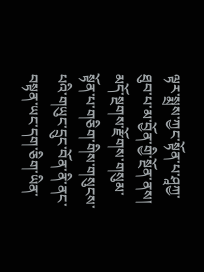ལྟར་སྨྲས་ཀྱང་སྟོན་པ་ཤཱཀྱ་ཐུབ་པ་མ་བྱོན་གྱི་སྔོན་ནས། མདོ་སྔགས་རྫོགས་གསུམ་སྟོན་པ་གཅིག་གིས་གསུངས་པའི་གཡུང་དྲུང་བོན་ནི་ནང་བསྟན་ཡང་དག་ཅིག་ཡིན་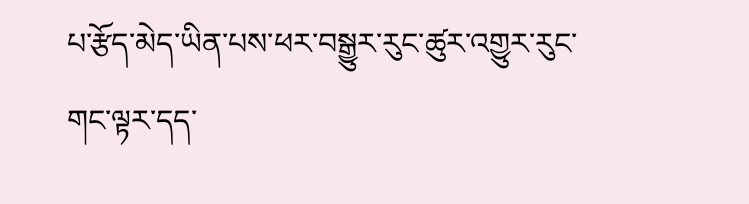པ་རྩོད་མེད་ཡིན་པས་ཕར་བསྒྱུར་རུང་ཚུར་འགྱུར་རུང་གང་ལྟར་དད་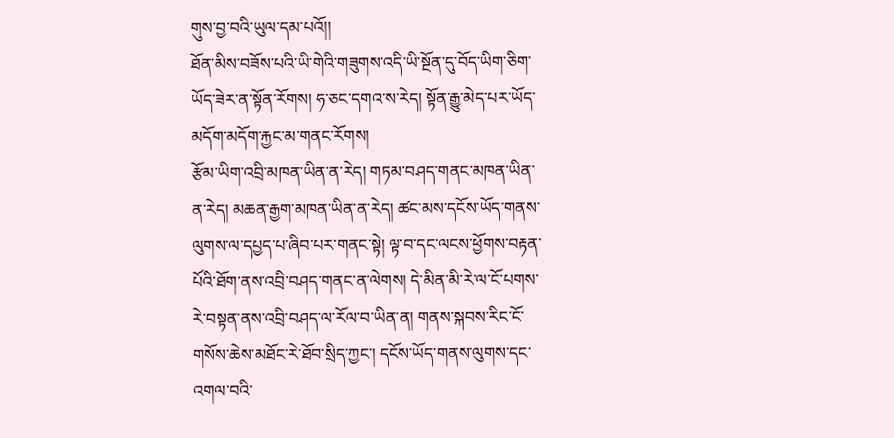གུས་བྱ་བའི་ཡུལ་དམ་པའོ།།
ཐོན་མིས་བཟོས་པའི་ཡི་གེའི་གཟུགས་འདི་ཡི་སྔོན་དུ་བོད་ཡིག་ཅིག་ཡོད་ཟེར་ན་སྟོན་རོགས། ཧ་ཅང་དགའ་ས་རེད། སྟོན་རྒྱུ་མེད་པར་ཡོད་མདོག་མདོག་རྐྱང་མ་གནང་རོགས།
རྩོམ་ཡིག་འབྲི་མཁན་ཡིན་ན་རེད། གཏམ་བཤད་གནང་མཁན་ཡིན་ན་རེད། མཆན་རྒྱག་མཁན་ཡིན་ན་རེད། ཚང་མས་དངོས་ཡོད་གནས་ལུགས་ལ་དཔྱད་པ་ཞིབ་པར་གནང་སྟེ། ལྟ་བ་དང་ལངས་ཕྱོགས་བརྟན་པོའི་ཐོག་ནས་འབྲི་བཤད་གནང་ན་ལེགས། དེ་མིན་མི་རེ་ལ་ངོ་པགས་རེ་བསྟན་ནས་འབྲི་བཤད་ལ་རོལ་བ་ཡིན་ན། གནས་སྐབས་རིང་ངོ་གསོས་ཆེས་མཐོང་རེ་ཐོབ་སྲིད་ཀྱང་། དངོས་ཡོད་གནས་ལུགས་དང་འགལ་བའི་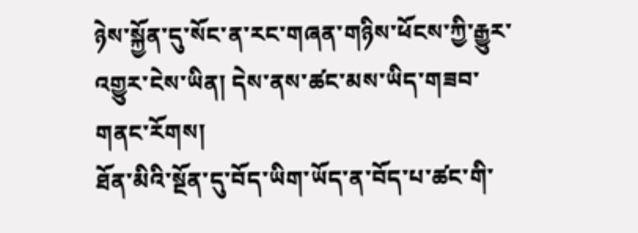ཉེས་སྐྱོན་དུ་སོང་ན་རང་གཞན་གཉིས་ཕོངས་ཀྱི་རྒྱུར་འགྱུར་ངེས་ཡིན། དེས་ནས་ཚང་མས་ཡིད་གཟབ་གནང་རོགས།
ཐོན་མིའི་སྔོན་དུ་བོད་ཡིག་ཡོད་ན་བོད་པ་ཚང་གི་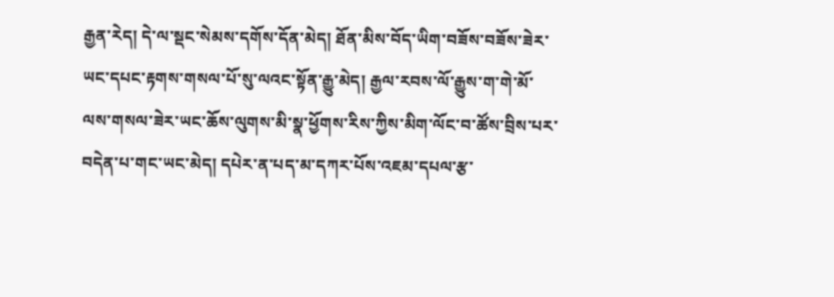རྒྱན་རེད། དེ་ལ་སྡང་སེམས་དགོས་དོན་མེད། ཐོན་མིས་བོད་ཡིག་བཟོས་བཟོས་ཟེར་ཡང་དཔང་རྟགས་གསལ་པོ་སུ་ལའང་སྟོན་རྒྱུ་མེད། རྒྱལ་རབས་ལོ་རྒྱུས་ག་གེ་མོ་ལས་གསལ་ཟེར་ཡང་ཆོས་ལུགས་མི་སྣ་ཕྱོགས་རིས་ཀྱིས་མིག་ལོང་བ་ཚོས་བྲིས་པར་བདེན་པ་གང་ཡང་མེད། དཔེར་ན་པད་མ་དཀར་པོས་འཇམ་དཔལ་རྩ་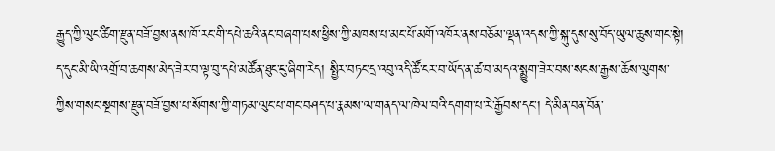རྒྱུད་ཀྱི་ལུང་ཚིག་རྫུན་བཟོ་བྱས་ནས་ཁོ་རང་གི་དཔེ་ཆའི་ནང་བཞག་པས་ཕྱིས་ཀྱི་མཁས་པ་མང་པོ་མགོ་འཁོར་ནས་བཅོམ་ལྡན་འདས་ཀྱི་སྐུ་དུས་སུ་བོད་ཡུལ་ཆུས་གང་སྟེ། ད་དུང་མི་ཡི་འགྲོ་བ་ཆགས་མེད་ཟེར་བ་ལྟ་བུ་དཔེ་མཚོན་ཐུང་ངུ་ཞིག་རེད། སྤྱིར་བཏང་དྲ་འབུ་འདི་ཚོ་ངར་བ་ཡོད་ན་ཚ་བ་མདའ་སྨྱུག་ཟེར་བས་སངས་རྒྱས་ཆོས་ལུགས་ཀྱིས་གསང་སྔགས་རྫུན་བཟོ་བྱས་པ་སོགས་ཀྱི་གཏམ་ལུང་པ་གང་བཤད་པ་རྣམས་ལ་གནད་ལ་ཁེལ་བའི་དགག་པ་རེ་རྒྱོབས་དང་། དེ་མིན་བན་བོན་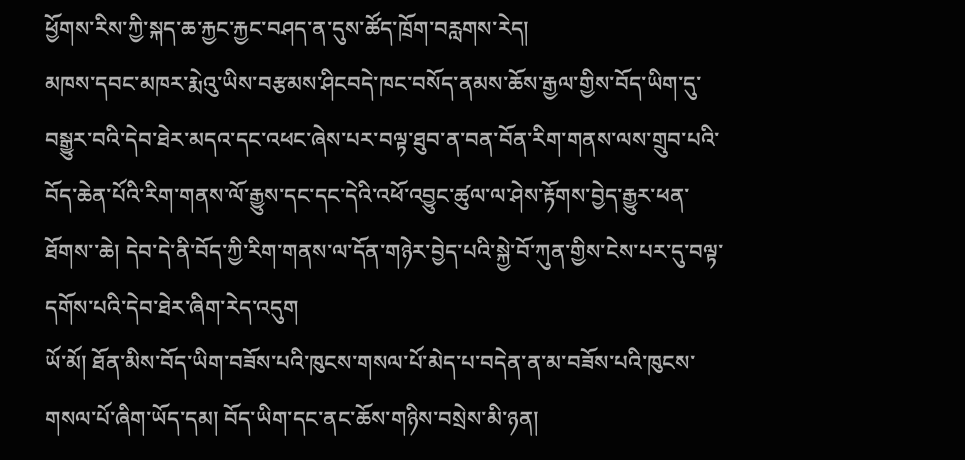ཕྱོགས་རིས་ཀྱི་སྐད་ཆ་རྐྱང་རྐྱང་བཤད་ན་དུས་ཚོད་ཁྲོག་བརླགས་རེད།
མཁས་དབང་མཁར་རྨེའུ་ཡིས་བརྩམས་ཤིངབདེ་ཁང་བསོད་ནམས་ཆོས་རྒྱལ་གྱིས་བོད་ཡིག་དུ་བསྒྱུར་བའི་དེབ་ཐེར་མདའ་དང་འཕང་ཞེས་པར་བལྟ་ཐུབ་ན་བན་བོན་རིག་གནས་ལས་གྲུབ་པའི་བོད་ཆེན་པོའི་རིག་གནས་ལོ་རྒྱུས་དང་དང་དེའི་འཕོ་འབྱུང་ཚུལ་ལ་ཤེས་རྟོགས་བྱེད་རྒྱུར་ཕན་ཐོགས་་ཆེ། དེབ་དེ་ནི་བོད་ཀྱི་རིག་གནས་ལ་དོན་གཉེར་བྱེད་པའི་སྐྱེ་བོ་ཀུན་གྱིས་ངེས་པར་དུ་བལྟ་དགོས་པའི་དེབ་ཐེར་ཞིག་རེད་འདུག
ཡོ་མོ། ཐོན་མིས་བོད་ཡིག་བཟོས་པའི་ཁུངས་གསལ་པོ་མེད་པ་བདེན་ན་མ་བཟོས་པའི་ཁུངས་གསལ་པོ་ཞིག་ཡོད་དམ། བོད་ཡིག་དང་ནང་ཆོས་གཉིས་བསྲེས་མི་ཉན།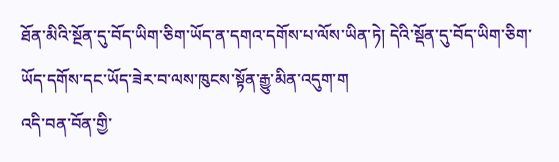ཐོན་མིའི་སྔོན་དུ་བོད་ཡིག་ཅིག་ཡོད་ན་དགའ་དགོས་པ་ལོས་ཡིན་ཏེ། དེའི་སྡོན་དུ་བོད་ཡིག་ཅིག་ཡོད་དགོས་དང་ཡོད་ཟེར་བ་ལས་ཁུངས་སྟོན་རྒྱུ་མིན་འདུག་ག
འདི་བན་བོན་གྱི་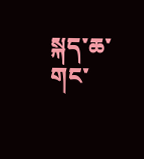སྐད་ཆ་གང་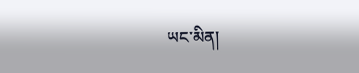ཡང་མིན།